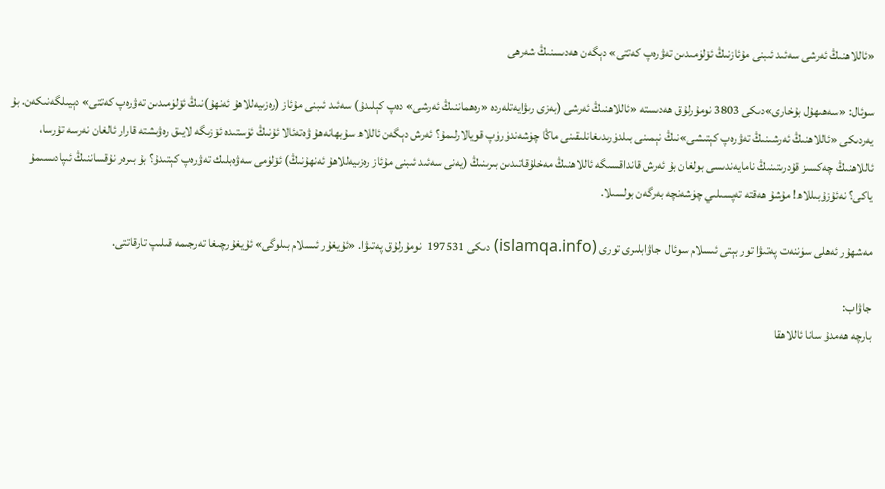«ئاللاھنىڭ ئەرشى سەئىد ئىبنى مۇئازنىڭ ئۆلۈمىدىن تەۋرەپ كەتتى» دېگەن ھەدىسنىڭ شەرھى

سوئال: «سەھىھۇل بۇخارى»دىكى 3803 نومۇرلۇق ھەدىستە «ئاللاھنىڭ ئەرشى (بەزى رىۋايەتلەردە «رەھماننىڭ ئەرشى» دەپ كېلىدۇ) سەئىد ئىبنى مۇئاز (رەزىيەللاھۇ ئەنھۇ)نىڭ ئۆلۈمىدىن تەۋرەپ كەتتى» دېيىلگەنىكەن. بۇ يەردىكى «ئاللاھنىڭ ئەرشىنىڭ تەۋرەپ كېتىشى»نىڭ نېمىنى بىلدۈرىدىغانلىقىنى ماڭا چۈشەندۈرۈپ قويالارلىمۇ؟ ئەرش دېگەن ئاللاھ سۇبھانەھۇ ۋەتەئالا ئۇنىڭ ئۈستىدە ئۆزىگە لايىق رەۋىشتە قارار ئالغان نەرسە تۇرسا، ئاللاھنىڭ چەكسىز قۇدرىتىنىڭ نامايەندىسى بولغان بۇ ئەرش قانداقسىگە ئاللاھنىڭ مەخلۇقاتىدىن بىرىنىڭ (يەنى سەئىد ئىبنى مۇئاز رەزىيەللاھۇ ئەنھۇنىڭ) ئۆلۈمى سەۋەبلىك تەۋرەپ كېتىدۇ؟ بۇ بىرەر نۇقساننىڭ ئىپادىسىمۇ ياكى؟ نەئۇزۇبىللاھ! مۇشۇ ھەقتە تەپسىلىي چۈشەنچە بەرگەن بولسىلا.

مەشھۇر ئەھلى سۈننەت پەتىۋا تور بېتى ئىسلام سوئال  جاۋابلىرى تورى (islamqa.info) دىكى 197531  نومۇرلۇق پەتىۋا. «ئۇيغۇر ئىسلام بىلوگى» ئۇيغۇرچىغا تەرجىمە قىلىپ تارقاتتى.

جاۋاب:
بارچە ھەمدۇ سانا ئاللاھقا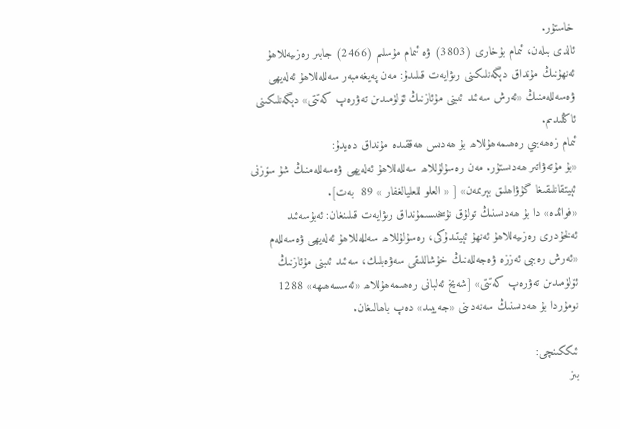خاستۇر.
ئالدى بىلەن، ئىمام بۇخارى (3803) ۋە ئىمام مۇسلىم (2466) جابىر رەزىيەللاھۇ ئەنھۇنىڭ مۇنداق دېگەنلىكىنى رىۋايەت قىلىدۇ: مەن پەيغەمبەر سەللەللاھۇ ئەلەيھى ۋەسەللەمنىڭ «ئەرش سەئىد ئىبنى مۇئازنىڭ ئۆلۈمىدىن تەۋرەپ كەتتى» دېگەنلىكىنى ئاڭلىدىم.
ئىمام زەھەبىي رەھىمەھۇللاھ بۇ ھەدىس ھەققىدە مۇنداق دەيدۇ:
«بۇ مۇتەۋاتىر ھەدىستۇر. مەن رەسۇلۇللاھ سەللەللاھۇ ئەلەيھى ۋەسەللەمنىڭ شۇ سۆزنى ئېيتقانلىقىغا گۇۋاھلىق بېرىمەن» [ « العلو للعليالغفار » 89  بەت].
«فوائده» دا بۇ ھەدىسنىڭ تولۇق نۇسخىسىمۇنداق رىۋايەت قىلىنغان: ئەبۇسەئىد ئەلخۇدرى رەزىيەللاھۇ ئەنھۇ ئېيتىدۇكى، رەسۇلۇللاھ سەللەللاھۇ ئەلەيھى ۋەسەللەم «ئەرش رەببى ئەززە ۋەجەللەنىڭ خۇشاللىقى سەۋەبلىك، سەئىد ئىبنى مۇئازنىڭ ئۆلۈمىدىن تەۋرەپ كەتتى» [شەيخ ئەلبانى رەھىمەھۇللاھ «ئەسسەھىھە» 1288  نومۇردا بۇ ھەدىسنىڭ سەنەدىنى «جەييىد» دەپ باھالىغان.

ئىككىنچى:
بىز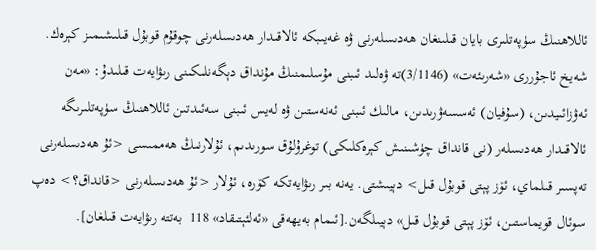ئاللاھنىڭ سۈپەتلىرى بايان قىلىنغان ھەدىسلەرنى ۋە غەيىبكە ئالاقىدار ھەدىسلەرنى چوقۇم قوبۇل قىلىشىمىز كېرەك. شەيخ ئاجۇررى «شەرىئەت» (3/1146)تە ۋەلىد ئىبنى مۇسلىمنىڭ مۇنداق دېگەنلىكىنى رىۋايەت قىلىدۇ: «مەن ئەۋزائىيدىن، (سۇفيان) ئەسسەۋرىدىن، مالىك ئىبنى ئەنەستىن ۋە لەيس ئىبنى سەئىدتىن ئاللاھنىڭ سۈپەتلىرىگە ئالاقىدار ھەدىسلەر (نى قانداق چۈشىنىش كېرەكلىكى) توغرۇلۇق سورىدىم، ئۇلارنىڭ ھەممىسى <ئۇ ھەدىسلەرنى تەپسىر قىلماي، ئۆز پېتى قوبۇل قىل> دېيىشتى. يەنە بىر رىۋايەتكە كۆرە، ئۇلار <ئۇ ھەدىسلەرنى <قانداق؟> دەپ سوئال قويماستىن، ئۆز پېتى قوبۇل قىل» دېيىلگەن.[ئىمام بەيھەقى «ئەلئېتىقاد» 118  بەتتە رىۋايەت قىلغان].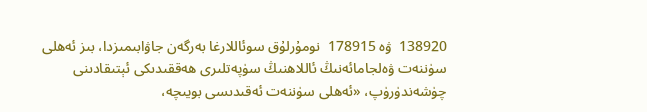138920  ۋە 178915  نومۇرلۇق سوئاللارغا بەرگەن جاۋابىمىزدا، بىز ئەھلى سۈننەت ۋەلجامائەنىڭ ئاللاھنىڭ سۈپەتلىرى ھەققىدىكى ئېتىقادىنى چۈشەندۈرۈپ، «ئەھلى سۈننەت ئەقىدىسى بويىچە،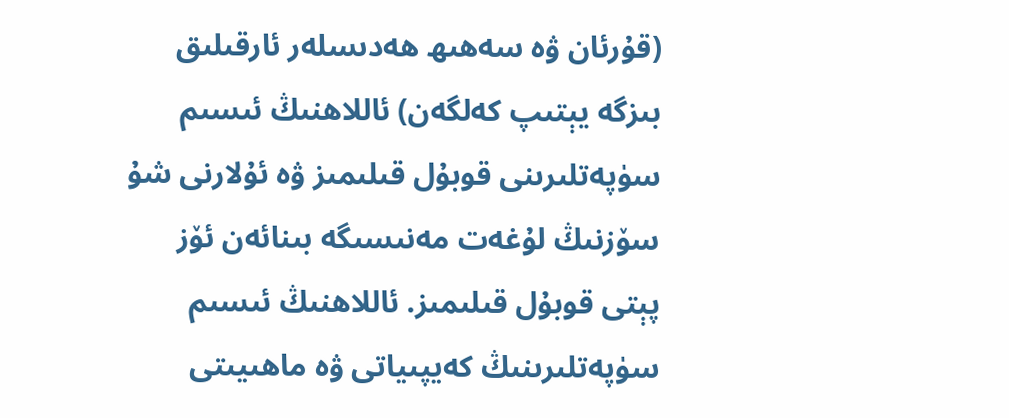(قۇرئان ۋە سەھىھ ھەدىسلەر ئارقىلىق بىزگە يېتىپ كەلگەن) ئاللاھنىڭ ئىسىم  سۈپەتلىرىنى قوبۇل قىلىمىز ۋە ئۇلارنى شۇ سۆزنىڭ لۇغەت مەنىسىگە بىنائەن ئۆز پېتى قوبۇل قىلىمىز. ئاللاھنىڭ ئىسىم سۈپەتلىرىنىڭ كەيپىياتى ۋە ماھىيىتى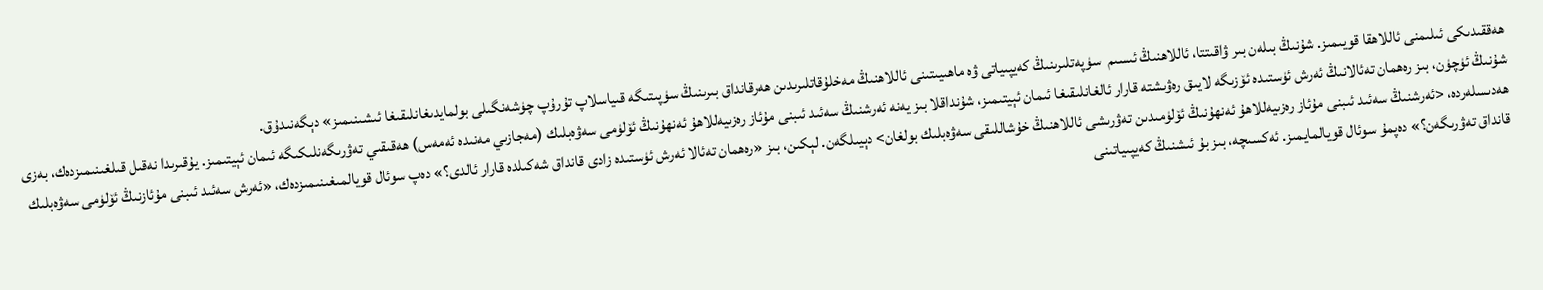ھەققىدىكى ئىلىمنى ئاللاھقا قويىمىز. شۇنىڭ بىلەن بىر ۋاقىتتا، ئاللاھنىڭ ئىسىم  سۈپەتلىرىنىڭ كەيپىياتى ۋە ماھىيىتىنى ئاللاھنىڭ مەخلۇقاتلىرىدىن ھەرقانداق بىرىنىڭ سۈپىتىگە قىياسلاپ تۇرۇپ چۈشەنگىلى بولمايدىغانلىقىغا ئىشىنىمىز» دېگەنىدۇق.
شۇنىڭ ئۈچۈن، بىز رەھمان تەئالانىڭ ئەرش ئۈستىدە ئۆزىگە لايىق رەۋىشتە قارار ئالغانلىقىغا ئىمان ئېيتىمىز، شۇنداقلا بىز يەنە ئەرشنىڭ سەئىد ئىبنى مۇئاز رەزىيەللاھۇ ئەنھۇنىڭ ئۆلۈمى سەۋەبلىك (مەجازىي مەنىدە ئەمەس) ھەقىقىي تەۋرىگەنلىكىگە ئىمان ئېيتىمىز. يۇقىرىدا نەقىل قىلغىنىمىزدەك، بەزى ھەدىسلەردە، <ئەرشنىڭ سەئىد ئىبنى مۇئاز رەزىيەللاھۇ ئەنھۇنىڭ ئۆلۈمىدىن تەۋرىشى ئاللاھنىڭ خۇشاللىقى سەۋەبلىك بولغان> دېيىلگەن. لېكىن، بىز «رەھمان تەئالا ئەرش ئۈستىدە زادى قانداق شەكىلدە قارار ئالدى؟» دەپ سوئال قويالمىغىنىمىزدەك، «ئەرش سەئىد ئىبنى مۇئازنىڭ ئۆلۈمى سەۋەبلىك قانداق تەۋرىگەن؟» دەپمۇ سوئال قويالمايمىز. ئەكسىچە، بىز بۇ ئىشنىڭ كەيپىياتىنى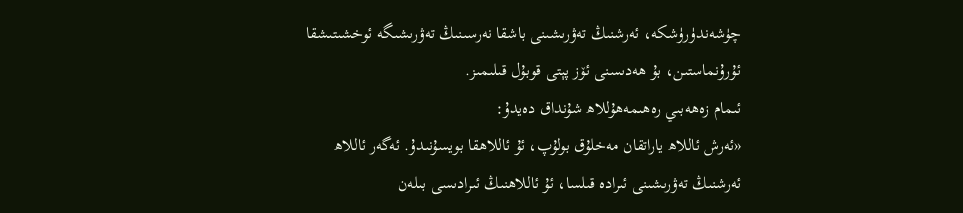چۈشەندۈرۈشكە، ئەرشنىڭ تەۋرىشىنى باشقا نەرسىنىڭ تەۋرىشىگە ئوخشىتىشقا ئۇرۇنماستىن، بۇ ھەدىسنى ئۆز پېتى قوبۇل قىلىمىز.
ئىمام زەھەبىي رەھىمەھۇللاھ شۇنداق دەيدۇ:
«ئەرش ئاللاھ ياراتقان مەخلۇق بولۇپ، ئۇ ئاللاھقا بويسۇنىدۇ. ئەگەر ئاللاھ ئەرشنىڭ تەۋرىشىنى ئىرادە قىلسا، ئۇ ئاللاھنىڭ ئىرادىسى بىلەن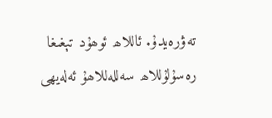تەۋرەيدۇ. ئاللاھ ئوھۇد تېغىغا رەسۇلۇللاھ سەللەللاھۇ ئەلەيھى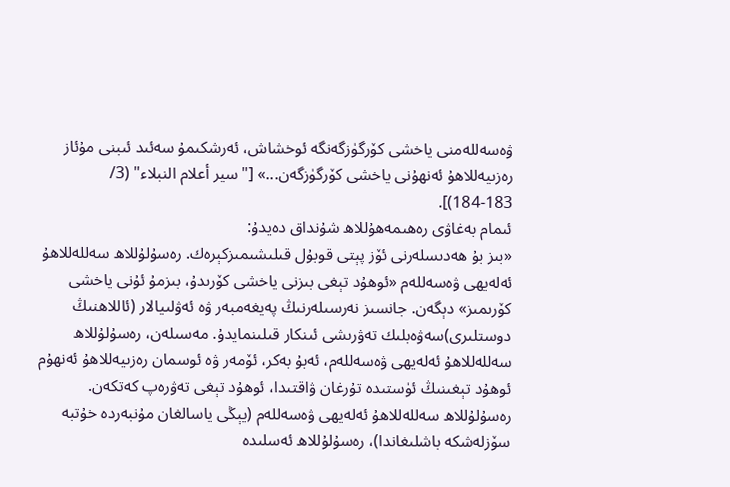ۋەسەللەمنى ياخشى كۆرگۈزگەنگە ئوخشاش، ئەرشكىمۇ سەئىد ئىبنى مۇئاز رەزىيەللاھۇ ئەنھۇنى ياخشى كۆرگۈزگەن...» ["سير أعلام النبلاء" (3/ 183-184)].
ئىمام بەغاۋى رەھىمەھۇللاھ شۇنداق دەيدۇ:
«بىز بۇ ھەدىسلەرنى ئۆز پېتى قوبۇل قىلىشىمىزكېرەك. رەسۇلۇللاھ سەللەللاھۇ ئەلەيھى ۋەسەللەم «ئوھۇد تېغى بىزنى ياخشى كۆرىدۇ، بىزمۇ ئۇنى ياخشى كۆرىمىز» دېگەن. جانسىز نەرسىلەرنىڭ پەيغەمبەر ۋە ئەۋلىيالار (ئاللاھنىڭ دوستلىرى)سەۋەبلىك تەۋرىشى ئىنكار قىلىنمايدۇ. مەسىلەن، رەسۇلۇللاھ سەللەللاھۇ ئەلەيھى ۋەسەللەم، ئەبۇ بەكر، ئۆمەر ۋە ئوسمان رەزىيەللاھۇ ئەنھۇم ئوھۇد تېغىنىڭ ئۈستىدە تۇرغان ۋاقتىدا، ئوھۇد تېغى تەۋرەپ كەتكەن. رەسۇلۇللاھ سەللەللاھۇ ئەلەيھى ۋەسەللەم (يېڭى ياسالغان مۇنبەردە خۇتبە سۆزلەشكە باشلىغاندا)، رەسۇلۇللاھ ئەسلىدە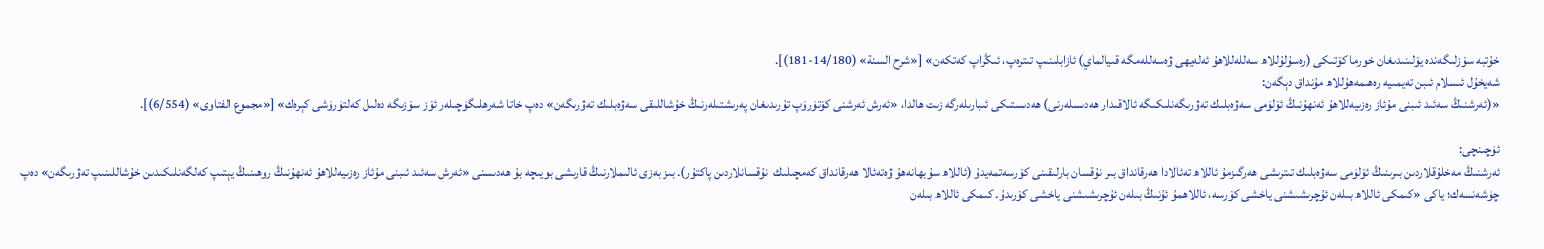خۇتبە سۆزلىگەندە يۆلىنىدىغان خورما كۆتىكى (رەسۇلۇللاھ سەللەللاھۇ ئەلەيھى ۋەسەللەمگە قىيالماي) ئازابلىنىپ تىترەپ، ئىڭراپ كەتكەن» [«شرح السنة» (14/180-181)].
شەيخۇل ئىسلام ئىبن تەيمىيە رەھىمەھۇللاھ مۇنداق دېگەن:
«(ئەرشنىڭ سەئىد ئىبنى مۇئاز رەزىيەللاھۇ ئەنھۇنىڭ ئۆلۈمى سەۋەبلىك تەۋرىگەنلىكىگە ئالاقىدار ھەدىسلەرنى) ھەدىستىكى ئىبارىلەرگە زىت ھالدا، «ئەرش ئەرشنى كۆتۈرۈپ تۇرىدىغان پەرىشتىلەرنىڭ خۇشاللىقى سەۋەبلىك تەۋرىگەن» دەپ خاتا شەرھلىگۈچىلەر ئۆز سۆزىگە دەلىل كەلتۈرۈشى كېرەك» [«مجموع الفتاوى» (6/554)].

ئۈچىنچى:
ئەرشنىڭ مەخلۇقلاردىن بىرىنىڭ ئۆلۈمى سەۋەبلىك تىترىشى ھەرگىزمۇ ئاللاھ تەئالادا ھەرقانداق بىر نۇقسان بارلىقىنى كۆرسەتمەيدۇ (ئاللاھ سۇبھانەھۇ ۋەتەئالا ھەرقانداق كەمچىلىك  نۇقسانلاردىن پاكتۇر). بىز بەزى ئالىملارنىڭ قارىشى بويىچە بۇ ھەدىسنى «ئەرش سەئىد ئىبنى مۇئاز رەزىيەللاھۇ ئەنھۇنىڭ روھىنىڭ يېتىپ كەلگەنلىكىدىن خۇشاللىنىپ تەۋرىگەن» دەپ چۈشەنسەك؛ ياكى «كىمكى ئاللاھ بىلەن ئۇچرىشىشنى ياخشى كۆرسە، ئاللاھمۇ ئۇنىڭ بىلەن ئۇچرىشىشنى ياخشى كۆرىدۇ. كىمكى ئاللاھ بىلەن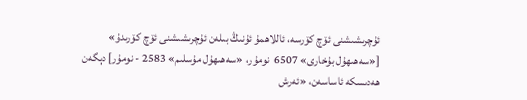ئۇچرىشىشنى ئۆچ كۆرسە، ئاللاھمۇ ئۇنىڭ بىلەن ئۇچرىشىشنى ئۆچ كۆرىدۇ» [«سەھىھۇل بۇخارى» 6507  نومۇر، «سەھىھۇل مۇسلىم» 2583 - نومۇر] دېگەن ھەدىسكە ئاساسەن، «ئەرش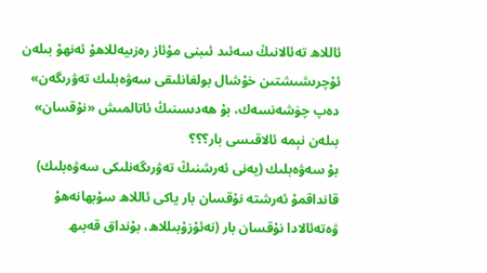ئاللاھ تەئالانىڭ سەئىد ئىبنى مۇئاز رەزىيەللاھۇ ئەنھۇ بىلەن ئۇچرىشىشتىن خۇشال بولغانلىقى سەۋەبلىك تەۋرىگەن» دەپ چۈشەنسەك، بۇ ھەدىسنىڭ ئاتالمىش «نۇقسان» بىلەن نېمە ئالاقىسى بار؟؟؟
بۇ سەۋەبلىك (يەنى ئەرشنىڭ تەۋرىگەنلىكى سەۋەبلىك) قانداقمۇ ئەرشتە نۇقسان بار ياكى ئاللاھ سۇبھانەھۇ ۋەتەئالادا نۇقسان بار (نەئۇزۇبىللاھ، بۇنداق قەبىھ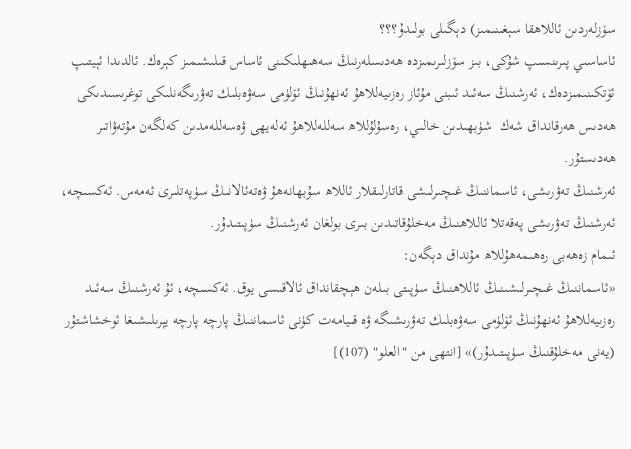سۆزلەردىن ئاللاھقا سېغىنىمىز) دېگىلى بولىدۇ؟؟؟
ئاساسىي پىرىنسىپ شۇكى، بىز سۆزلىرىمىزدە ھەدىسلەرنىڭ سەھىھلىكىنى ئاساس قىلىشىمىز كېرەك. ئالدىدا ئېيتىپ ئۆتكىنىمىزدەك، ئەرشنىڭ سەئىد ئىبنى مۇئاز رەزىيەللاھۇ ئەنھۇنىڭ ئۆلۈمى سەۋەبلىك تەۋرىگەنلىكى توغرىسىدىكى ھەدىس ھەرقانداق شەك  شۈبھىدىن خالىي، رەسۇلۇللاھ سەللەللاھۇ ئەلەيھى ۋەسەللەمدىن كەلگەن مۇتەۋاتىر ھەدىستۇر.
ئەرشنىڭ تەۋرىشى، ئاسماننىڭ غىچىرلىشى قاتارلىقلار ئاللاھ سۇبھانەھۇ ۋەتەئالانىڭ سۈپەتلىرى ئەمەس. ئەكسىچە، ئەرشنىڭ تەۋرىشى پەقەتلا ئاللاھنىڭ مەخلۇقاتىدىن بىرى بولغان ئەرشنىڭ سۈپىتىدۇر.
ئىمام زەھەبى رەھىمەھۇللاھ مۇنداق دېگەن:
«ئاسماننىڭ غىچىرلىشىنىڭ ئاللاھنىڭ سۈپىتى بىلەن ھېچقانداق ئالاقىسى يوق. ئەكسىچە، ئۇ ئەرشنىڭ سەئىد رەزىيەللاھۇ ئەنھۇنىڭ ئۆلۈمى سەۋەبلىك تەۋرىشىگە ۋە قىيامەت كۈنى ئاسماننىڭ پارچە پارچە يېرىلىشىغا ئوخشاشتۇر (يەنى مەخلۇقنىڭ سۈپىتىدۇر)» [انتهى من "العلو" (107)]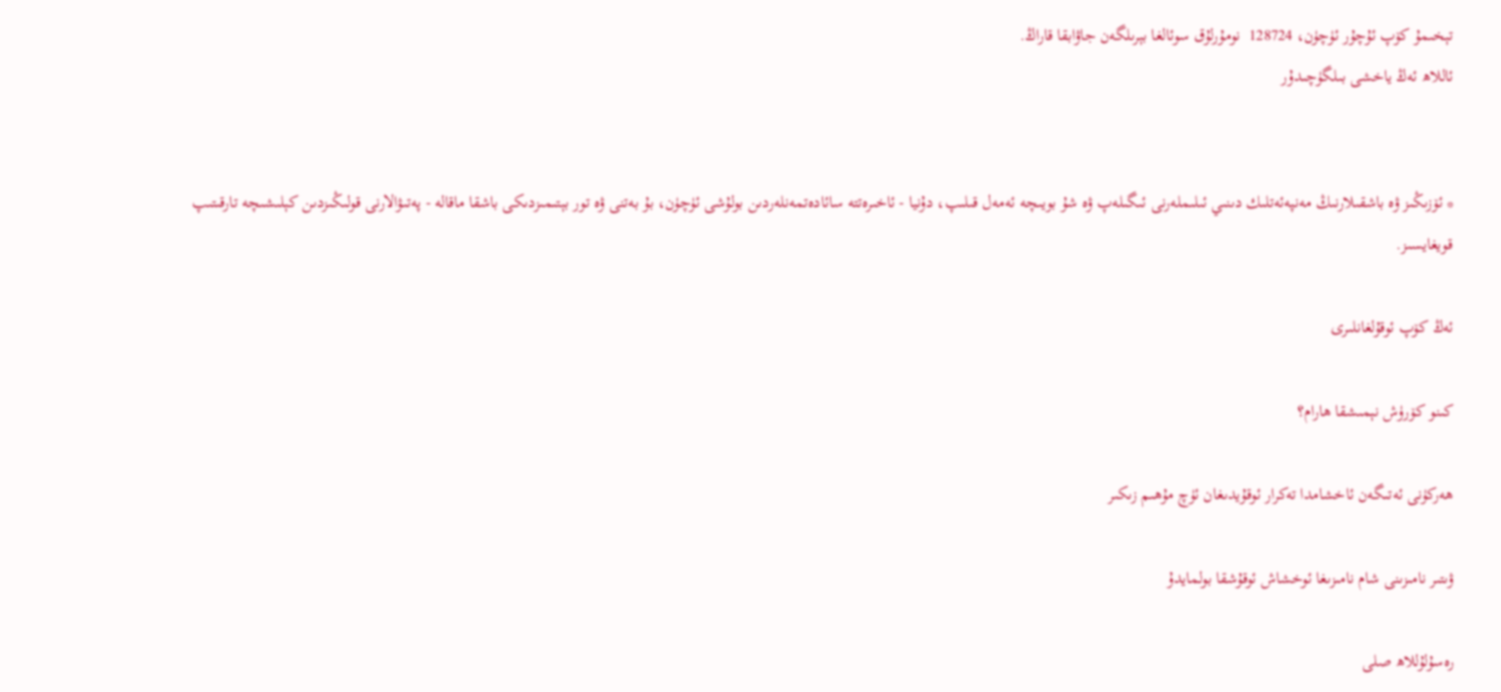تېخىمۇ كۆپ ئۇچۇر ئۈچۈن، 128724  نومۇرلۇق سوئالغا بېرىلگەن جاۋابقا قاراڭ.
ئاللاھ ئەڭ ياخشى بىلگۈچىدۇر


* ئۆزىڭىز ۋە باشقىلارنىڭ مەنپەئەتلىك دىنىي ئىلىملەرنى ئىگىلەپ ۋە شۇ بويىچە ئەمەل قىلىپ، دۇنيا - ئاخىرەتتە سائادەتمەنلەردىن بولۇشى ئۈچۈن، بۇ بەتنى ۋە تور بېتىمىزدىكى باشقا ماقالە - پەتىۋالارنى قولىڭىزدىن كېلىشىچە تارقىتىپ قويغايسىز.

ئەڭ كۆپ ئوقۇلغانلىرى

كىنو كۆرۈش نېمىشقا ھارام؟

ھەركۈنى ئەتىگەن ئاخشامدا تەكرار ئوقۇيدىغان ئۈچ مۇھىم زىكىر

ۋىتىر نامىزىنى شام نامىزىغا ئوخشاش ئوقۇشقا بولمايدۇ

رەسۇلۇللاھ صلى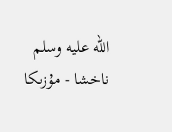الله عليه وسلم ناخشا - مۇزىكا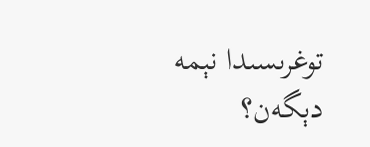توغرىسىدا نېمە دېگەن؟